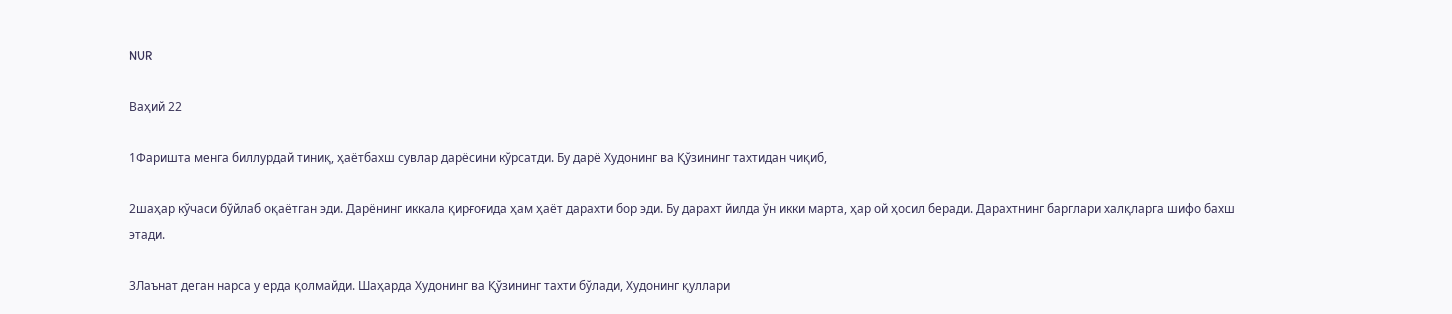NUR

Ваҳий 22

1Фаришта менга биллурдай тиниқ, ҳаётбахш сувлар дарёсини кўрсатди. Бу дарё Худонинг ва Қўзининг тахтидан чиқиб,

2шаҳар кўчаси бўйлаб оқаётган эди. Дарёнинг иккала қирғоғида ҳам ҳаёт дарахти бор эди. Бу дарахт йилда ўн икки марта, ҳар ой ҳосил беради. Дарахтнинг барглари халқларга шифо бахш этади.

3Лаънат деган нарса у ерда қолмайди. Шаҳарда Худонинг ва Қўзининг тахти бўлади, Худонинг қуллари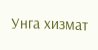Унга хизмат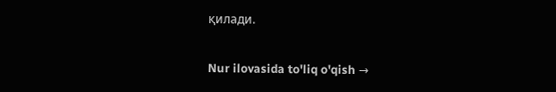қилади.

Nur ilovasida to'liq o'qish →